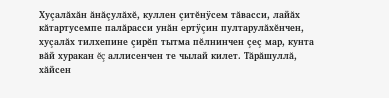Хуçалăхăн ăнăçулăхĕ, куллен çитĕнÿсем тăвасси, лайăх кăтартусемпе палăрасси унăн ертÿçин пултарулăхĕнчен, хуçалăх тилхепине çирĕп тытма пĕлнинчен çеç мар, кунта вăй хуракан ĕç аллисенчен те чылай килет. Тăрăшуллă, хăйсен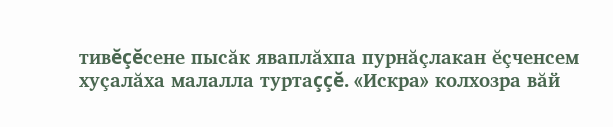тивĕçĕсене пысăк яваплăхпа пурнăçлакан ĕçченсем хуçалăха малалла туртаççĕ. «Искра» колхозра вăй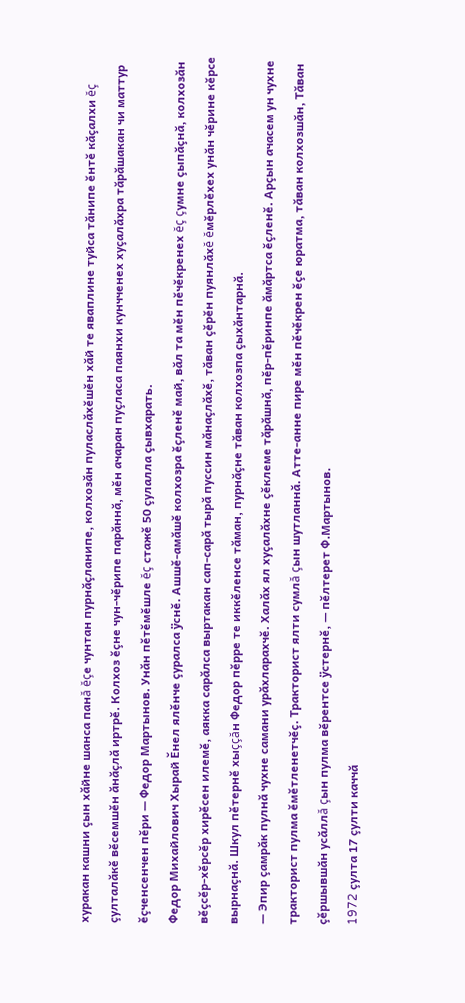хуракан кашни çын хăйне шанса панă ĕçе чунтан пурнăçланипе, колхозăн пуласлăхĕшĕн хăй те яваплине туйса тăнипе ĕнтĕ кăçалхи ĕç çулталăкĕ вĕсемшĕн ăнăçлă иртрĕ. Колхоз ĕçне чун-чĕрипе парăннă, мĕн ачаран пуçласа паянхи кунчченех хуçалăхра тăрăшакан чи маттур ĕçченсенчен пĕри — Федор Мартынов. Унăн пĕтĕмĕшле ĕç стажĕ 50 çулалла çывхарать.
Федор Михайлович Хырай Ĕнел ялĕнче çуралса ÿснĕ. Ашшĕ-амăшĕ колхозра ĕçленĕ май, вăл та мĕн пĕчĕкренех ĕç çумне çыпăçнă, колхозăн вĕçсĕр-хĕрсĕр хирĕсен илемĕ, аякка сарăлса выртакан сап-сарă тырă пуссин мăнаçлăхĕ, тăван çĕрĕн пуянлăхĕ ĕмĕрлĕхех унăн чĕрине кĕрсе вырнаçнă. Шкул пĕтернĕ хыççăн Федор пĕрре те иккĕленсе тăман, пурнăçне тăван колхозпа çыхăнтарнă.
— Эпир çамрăк пулнă чухне самани урăхларахчĕ. Халăх ял хуçалăхне çĕклеме тăрăшнă, пĕр-пĕринпе ăмăртса ĕçленĕ. Арçын ачасем ун чухне тракторист пулма ĕмĕтленетчĕç. Тракторист ялти сумлă çын шутланнă. Атте-анне пире мĕн пĕчĕкрен ĕçе юратма, тăван колхозшăн, Тăван çĕршывшăн усăллă çын пулма вĕрентсе ÿстернĕ, — пĕлтерет Ф.Мартынов.
1972 çулта 17 çулти каччă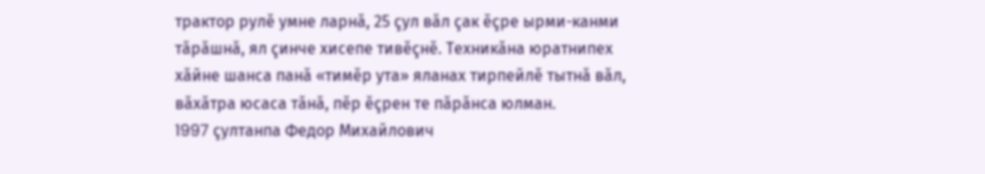трактор рулĕ умне ларнă, 25 çул вăл çак ĕçре ырми-канми тăрăшнă, ял çинче хисепе тивĕçнĕ. Техникăна юратнипех хăйне шанса панă «тимĕр ута» яланах тирпейлĕ тытнă вăл, вăхăтра юсаса тăнă, пĕр ĕçрен те пăрăнса юлман.
1997 çултанпа Федор Михайлович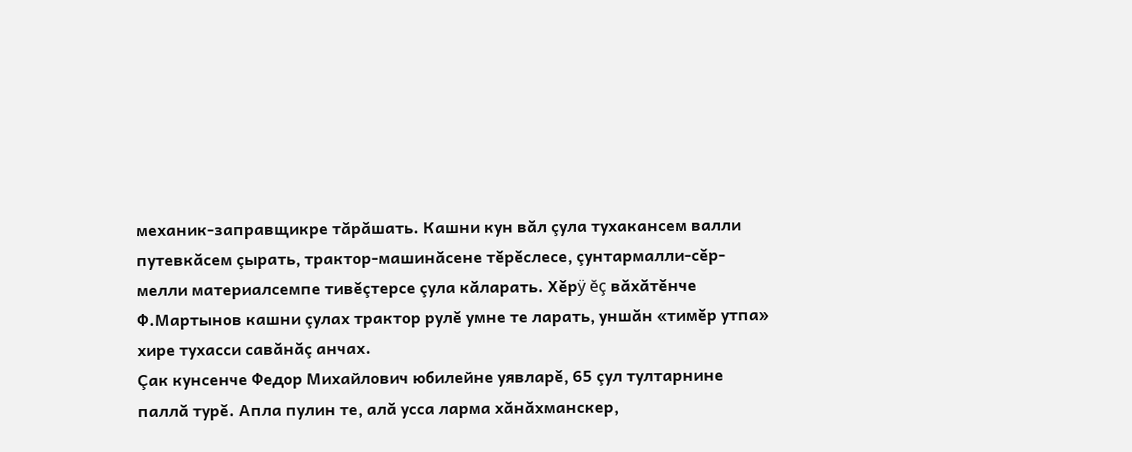механик-заправщикре тăрăшать. Кашни кун вăл çула тухакансем валли путевкăсем çырать, трактор-машинăсене тĕрĕслесе, çунтармалли-сĕр- мелли материалсемпе тивĕçтерсе çула кăларать. Хĕрÿ ĕç вăхăтĕнче Ф.Мартынов кашни çулах трактор рулĕ умне те ларать, уншăн «тимĕр утпа» хире тухасси савăнăç анчах.
Çак кунсенче Федор Михайлович юбилейне уявларĕ, 65 çул тултарнине паллă турĕ. Апла пулин те, алă усса ларма хăнăхманскер,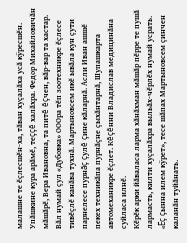малашне те ĕçлесшĕн-ха, тăван хуçалăха усă кÿресшĕн.
Упăшкине кура арăмĕ, теççĕ халăхра. Федор Михайловичăн мăшăрĕ, Вера Ивановна, та питĕ ĕçчен, вăр-вар та хастар. Вăл нумай çул «Дубовка» ОООра тĕп зоотехникре ĕçлесе тивĕçлĕ канăва тухнă. Мартыновсем икĕ ывăла кун çути парнелесе пурнăç çулĕ çине кăларнă. Асли Иван ашшĕ пекех техникăпа пурнăçне çыхăнтарнă, Шупашкарта автомеханикре ĕçлет. Кĕçĕнни Владислав медицинăна суйласа илнĕ.
Кĕрĕк арки йăваласа ларма хăнăхман мăшăр пĕрре те пушă лармасть, килти хуçалăхра выльăх-чĕрлĕх нумай усрать. «Ĕç çынна илем кÿрет», тесе шăпах Мартыновсем çинчен каланăн туйăнать.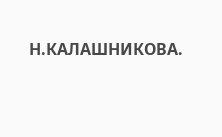Н.КАЛАШНИКОВА.